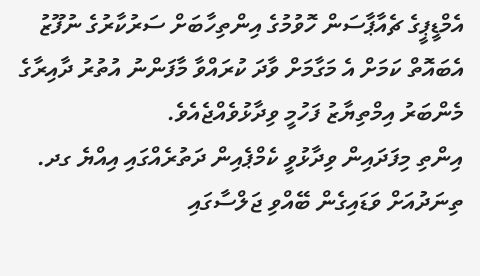އެމްޑީޕީގެ ޗެއާޕާސަން ހޮވުމުގެ އިންތިހާބަށް ސަރުކާރުގެ ނުފޫޒު އެބައޮތް ކަމަށް އެ މަގާމަށް ވާދަ ކުރައްވާ މާފަންނު އުތުރު ދާއިރާގެ މެންބަރު އިމްތިޔާޒު ފަހުމީ ވިދާޅުވެއްޖެއެވެ.
އިންތި މިފަދައިން ވިދާޅުވީ ކެމްޕެއިން ދަތުރެއްގައި އިއްޔެ ގދ. ތިނަދުއަށް ވަޑައިގެން ބޭއްވި ޖަލްސާގައި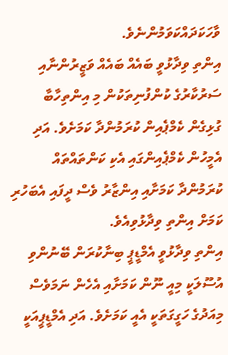ވާހަކަދައްކަވަމުންނެވެ.
އިންތި ވިދާޅުވީ ބައެއް ބައެއް ވަޒީރުންނާއި ސަރުކާރުގެ ކުންފުނިތަކުން މި އިންތިހާބާ ގުޅިގެން ކެމްޕެއިން ކުރަމުންދާ ކަމަށެވެ. އަދި އެމީހުން ކެމްޕެއިންގައި އެކި ކަންތައްތައް ކުރަމުންދާ ކަމަށާއި އިންޒާރު ވެސް ދީފައި އެބަހުރި ކަމަށް އިންތި ވިދާޅުވިއެވެ.
އިންތި ވިދާޅުވީ އެމްޑީޕީ ބިނާކުރަން ބޭނުންވި އުސޫލަކީ މިއީ ނޫން ކަމަށާއި އެހެން ނަމަވެސް މިއަދުގެ ހަގީގަތަކީ އެއީ ކަމަށެވެ. އަދި އެމްޑީޕީއަކީ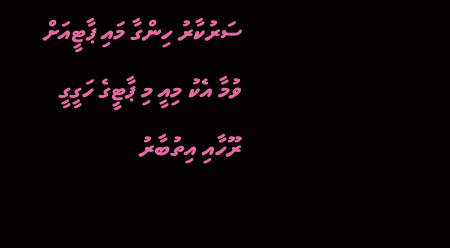ސަރުކާރު ހިންގާ މައި ޕާޓީއަށް ވުމާ އެކު މިއީ މި ޕާޓީގެ ހަގީގީ ރޫހާއި އިތުބާރު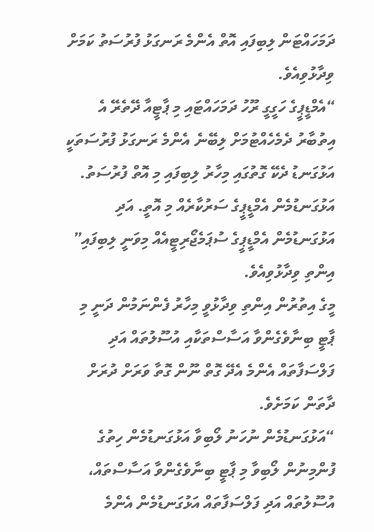ދަމަހައްޓަން ލިބިފައި އޮތް އެންމެ ރަނގަޅު ފުރުސަތު ކަމަށް ވިދާޅުވިއެވެ.
“އެމްޑީޕީގެ ހަގީގީ ރޫހު ދަމަހައްޓައި މި ޕާޓީއާ ދޭތެރޭ އެ އިތުބާރު ދެމެހެއްޓުމަށް ލިބޭނެ އެންމެ ރަނގަޅު ފުރުސަތަކީ އަޅުގަނޑު ދެކޭ ގޮތުގައި މިހާރު ލިބިފައި މި އޮތް ފުރުސަތު. އަޅުގަނޑުމެން އެމްޑީޕީގެ ސަރުކާރެއް މި އޮތީ. އަދި އަޅުގަނޑުމެން އެމްޑީޕީގެ ސުޕަމެޖޯރިޓީއެއް މިވަނީ ލިބިފައި” އިންތި ވިދާޅުވިއެވެ.
މީގެ އިތުރުން އިންތި ވިދާޅުވީ މިހާރު ފެންނަމުން ދަނީ މި ޕާޓީ ބިނާވެގެންވާ އަސާސްތަކާއި އުސޫލުތައް އަދި ފަލްސަފާތައް އެންމެ އެދޭ ގޮތް ނޫން ގޮތާ ވަރަށް ދުރަށް ދާތަން ކަމަށެވެ.
“އަޅުގަނޑުމެން ނުހަނު ލޯބިވާ އަޅުގަނޑުމެން ހިތުގެ ފުންމިނުން ލޯބިވާ މި ޕާޓީ ބިނާވެގެންވާ އަސާސްތައް، އުސޫލުތައް އަދި ފަލްސަފާތައް އަޅުގަނޑުމެން އެންމެ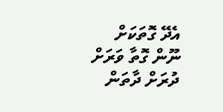އެދޭ ގޮތަކަށް ނޫން ގޮތާ ވަރަށް ދުރަށް ދާތަން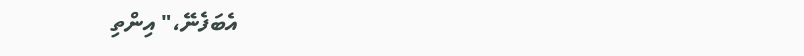އެބަފެނޭ،" އިންތި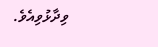ވިދާޅުވިއެވެ.